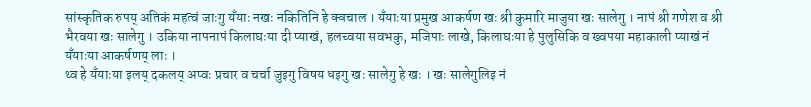सांस्कृतिक रुपय् अतिकं महत्वं जाःगु यँयाः नखः नकितिनि हे क्वचाल । यँयाःया प्रमुख आकर्षण खः श्री कुमारि माजुया खः सालेगु । नापं श्री गणेश व श्री भैरवया खः सालेगु । उकिया नापनापं किलाघःया दी प्याखं, हलच्वया सवभकु, मजिपाः लाखे, किलाघःया हे पुलुसिकि व ख्वपया महाकाली प्याखं नं यँयाःया आकर्षणय् लाः ।
थ्व हे यँयाःया इलय् दकलय् अप्वः प्रचार व चर्चा जुइगु विषय धइगु खः सालेगु हे खः । खः सालेगुलिइ नं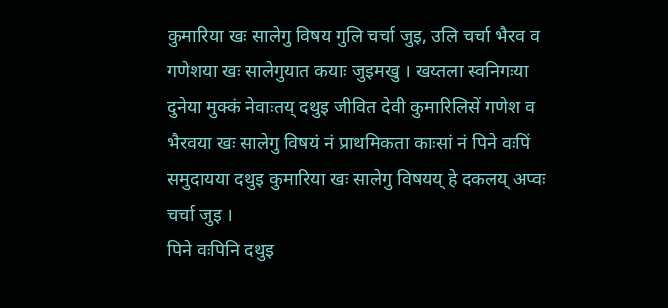कुमारिया खः सालेगु विषय गुलि चर्चा जुइ, उलि चर्चा भैरव व गणेशया खः सालेगुयात कयाः जुइमखु । खय्तला स्वनिगःया दुनेया मुक्कं नेवाःतय् दथुइ जीवित देवी कुमारिलिसें गणेश व भैरवया खः सालेगु विषयं नं प्राथमिकता काःसां नं पिने वःपिं समुदायया दथुइ कुमारिया खः सालेगु विषयय् हे दकलय् अप्वः चर्चा जुइ ।
पिने वःपिनि दथुइ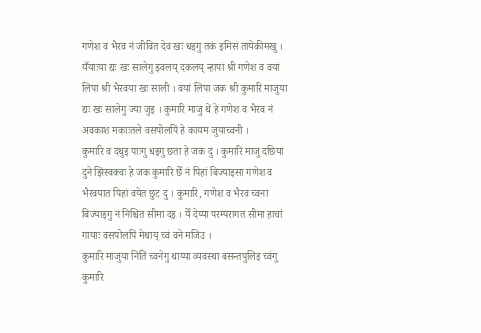गणेश व भैरव नं जीवित देव खः धइगु तकं इमिसं तायेकीमखु । यँयाःया द्यः खः सालेगु झ्वलय् दकलय् न्हापां श्री गणेश व वयां लिपा श्री भैरवया खः साली । वयां लिपा जक श्री कुमारि माजुया द्यः खः सालेगु ज्या जुइ । कुमारि माजु थें हे गणेश व भैरव नं अवकाश मकाःतले वसपोलपिं हे कायम जुयाच्वनी ।
कुमारि व दथुइ पाःगु धइगु छता हे जक दु । कुमारि माजु दछिया दुने झिंस्वक्वः हे जक कुमारि छेँ नं पिहां बिज्याइसा गणेश व भैरवयात पिहां वयेत छुट दु । कुमारि, गणेश व भैरव च्वना बिज्याइगु नं निश्चित सीमा दइ । येँ देय्या परम्परागत सीमा हाचां गायाः वसपोलपिं मेथाय् च्वं वने मजिउ ।
कुमारि माजुया निंतिं च्वनेगु थाय्या व्यवस्था बसन्तपुलिइ च्वंगु कुमारि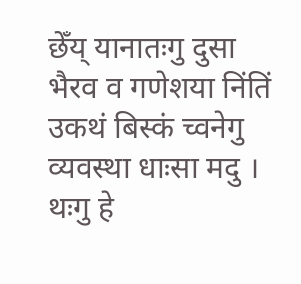छेँय् यानातःगु दुसा भैरव व गणेशया निंतिं उकथं बिस्कं च्वनेगु व्यवस्था धाःसा मदु । थःगु हे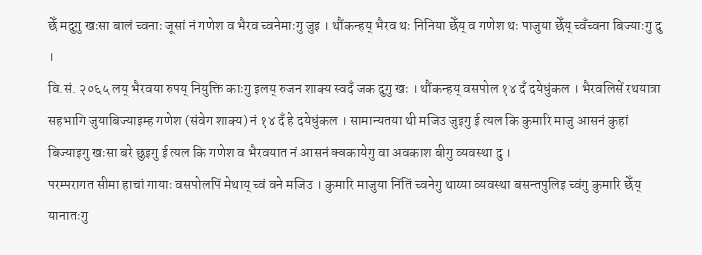छेँ मदुगु खःसा बालं च्वनाः जूसां नं गणेश व भैरव च्वनेमाःगु जुइ । थौंकन्हय् भैरव थः निनिया छेँय् व गणेश थः पाजुया छेँय् च्वँच्वना बिज्याःगु दु ।
वि.सं. २०६५ लय् भैरवया रुपय् नियुक्ति काःगु इलय् रुजन शाक्य स्वदँ जक दुगु खः । थौंकन्हय् वसपोल १४ दँ दयेधुंकल । भैरवलिसें रथयात्रा सहभागि जुयाबिज्याइम्ह गणेश (संवेग शाक्य) नं १४ दँ हे दयेधुंकल । सामान्यतया थी मजिउ जुइगु ई त्यल कि कुमारि माजु आसनं कुहां बिज्याइगु खःसा बरे छुइगु ई त्यल कि गणेश व भैरवयात नं आसनं क्वकायेगु वा अवकाश बीगु व्यवस्था दु ।
परम्परागत सीमा हाचां गायाः वसपोलपिं मेथाय् च्वं वने मजिउ । कुमारि माजुया निंतिं च्वनेगु थाय्या व्यवस्था बसन्तपुलिइ च्वंगु कुमारि छेँय् यानातःगु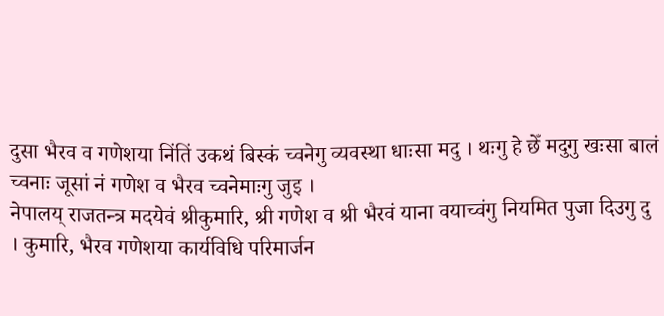दुसा भैरव व गणेशया निंतिं उकथं बिस्कं च्वनेगु व्यवस्था धाःसा मदु । थःगु हे छेँ मदुगु खःसा बालं च्वनाः जूसां नं गणेश व भैरव च्वनेमाःगु जुइ ।
नेपालय् राजतन्त्र मदयेवं श्रीकुमारि, श्री गणेश व श्री भैरवं याना वयाच्वंगु नियमित पुजा दिउगु दु । कुमारि, भैरव गणेशया कार्यविधि परिमार्जन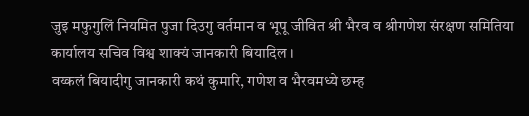जुइ मफुगुलिं नियमित पुजा दिउगु वर्तमान व भूपू जीवित श्री भैरव व श्रीगणेश संरक्षण समितिया कार्यालय सचिव विश्व शाक्यं जानकारी बियादिल ।
वय्कलं बियादीगु जानकारी कथं कुमारि, गणेश व भैरवमध्ये छम्ह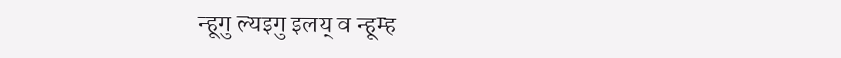न्हूगु ल्यइगु इलय् व न्हूम्ह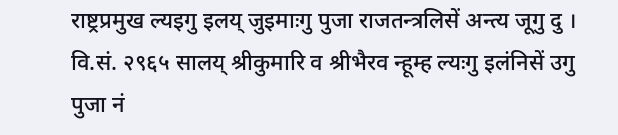राष्ट्रप्रमुख ल्यइगु इलय् जुइमाःगु पुजा राजतन्त्रलिसें अन्त्य जूगु दु । वि.सं. २९६५ सालय् श्रीकुमारि व श्रीभैरव न्हूम्ह ल्यःगु इलंनिसें उगु पुजा नं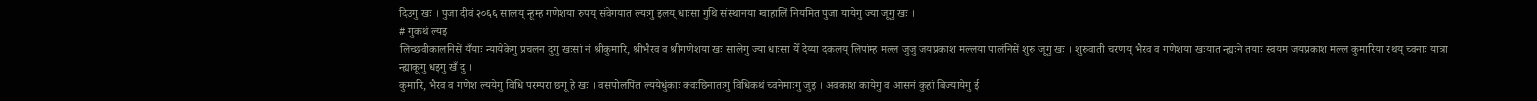दिउगु खः । पुजा दीवं २०६६ सालय् न्हूम्ह गणेशया रुपय् संवेगयात ल्यःगु इलय् धाःसा गुथि संस्थानया ग्वाहालिं नियमित पुजा यायेगु ज्या जूगु खः ।
# गुकथं ल्यइ
लिच्छवीकालनिसें यँयाः न्यायेकेगु प्रचलन दुगु खःसां नं श्रीकुमारि, श्रीभैरव व श्रीगणेशया खः सालेगु ज्या धाःसा येँ देय्या दकलय् लिपांम्ह मल्ल जुजु जयप्रकाश मल्लया पालंनिसें शुरु जूगु खः । शुरुवाती चरणय् भैरव व गणेशया खःयात न्ह्यःने तयाः स्वयम जयप्रकाश मल्ल कुमारिया रथय् च्वनाः यात्रा न्ह्याकूगु धइगु खँ दु ।
कुमारि, भैरव व गणेश ल्ययेगु विधि परम्परा छगू हे खः । वसपोलपिंत ल्ययेधुंकाः क्वःछिनातःगु विधिकथं च्वनेमाःगु जुइ । अवकाश कायेगु व आसनं कुहां बिज्यायेगु ई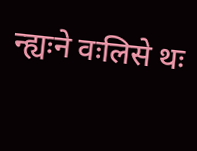न्ह्यःने वःलिसे थः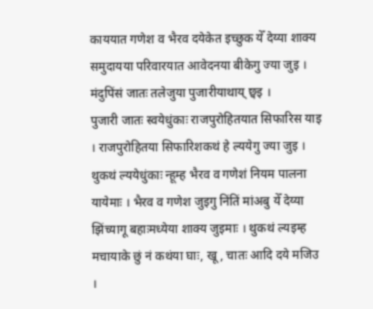काययात गणेश व भैरव दयेकेत इच्छुक येँ देय्या शाक्य समुदायया परिवारयात आवेदनया बीकेगु ज्या जुइ । मंदुपिंसं जातः तलेजुया पुजारीयाथाय् छ्वइ ।
पुजारी जातः स्वयेधुंकाः राजपुरोहितयात सिफारिस याइ । राजपुरोहितया सिफारिशकथं हे ल्ययेगु ज्या जुइ । थुकथं ल्ययेधुंकाः न्हूम्ह भैरव व गणेशं नियम पालना यायेमाः । भैरव व गणेश जुइगु निंतिं मांअबु येँ देय्या झिंच्यागू बहाःमध्येया शाक्य जुइमाः । थुकथं ल्यइम्ह मचायाके छुं नं कथंया घाः, खू, चातः आदि दये मजिउ ।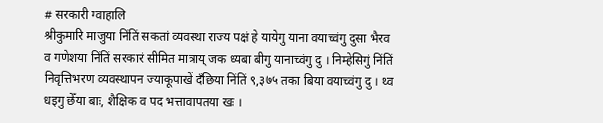# सरकारी ग्वाहालि
श्रीकुमारि माजुया निंतिं सकतां व्यवस्था राज्य पक्षं हे यायेगु याना वयाच्वंगु दुसा भैरव व गणेशया निंतिं सरकारं सीमित मात्राय् जक ध्यबा बीगु यानाच्वंगु दु । निम्हेसिगुं निंतिं निवृत्तिभरण व्यवस्थापन ज्याकूपाखें दँछिया निंतिं ९,३७५ तका बिया वयाच्वंगु दु । थ्व धइगु छेँया बाः, शैक्षिक व पद भत्तावापतया खः ।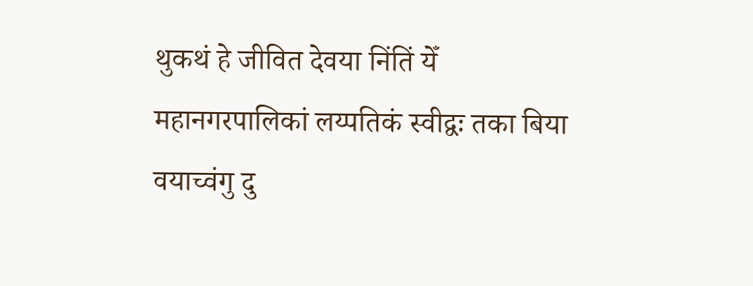थुकथं हे जीवित देवया निंतिं येँ महानगरपालिकां लय्पतिकं स्वीद्वः तका बिया वयाच्वंगु दु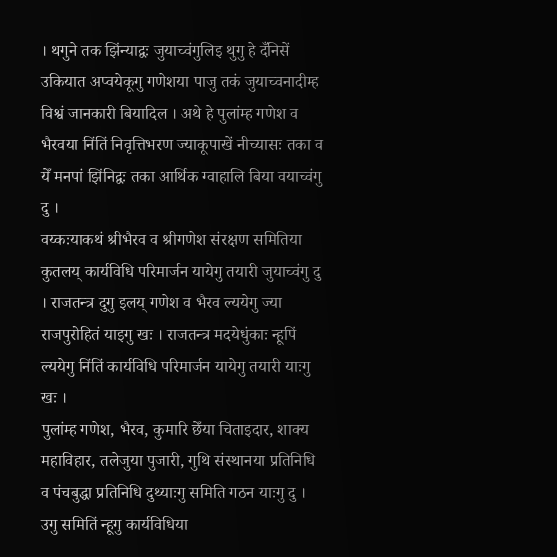। थगुने तक झिंन्याद्वः जुयाच्वंगुलिइ थुगु हे दँनिसें उकियात अप्वयेकूगु गणेशया पाजु तकं जुयाच्वनादीम्ह विश्वं जानकारी बियादिल । अथे हे पुलांम्ह गणेश व भैरवया निंतिं निवृत्तिभरण ज्याकूपाखें नीच्यासः तका व येँ मनपां झिंनिद्वः तका आर्थिक ग्वाहालि बिया वयाच्वंगु दु ।
वय्कःयाकथं श्रीभैरव व श्रीगणेश संरक्षण समितिया कुतलय् कार्यविधि परिमार्जन यायेगु तयारी जुयाच्वंगु दु । राजतन्त्र दुगु इलय् गणेश व भैरव ल्ययेगु ज्या राजपुरोहितं याइगु खः । राजतन्त्र मदयेधुंकाः न्हूपिं ल्ययेगु निंतिं कार्यविधि परिमार्जन यायेगु तयारी याःगु खः ।
पुलांम्ह गणेश, भैरव, कुमारि छेँया चिताइदार, शाक्य महाविहार, तलेजुया पुजारी, गुथि संस्थानया प्रतिनिधि व पंचबुद्धा प्रतिनिधि दुथ्याःगु समिति गठन याःगु दु । उगु समितिं न्हूगु कार्यविधिया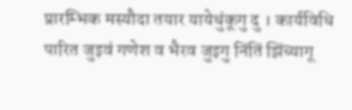प्रारम्भिक मस्यौदा तयार यायेधुंकूगु दु । कार्यविधि पारित जुइवं गणेश व भैरव जुइगु निंतिं झिंच्यागू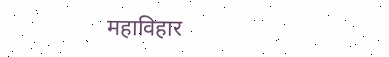महाविहार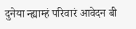दुनेया न्ह्याम्हं परिवारं आवेदन बी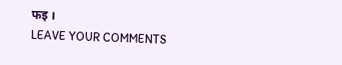फइ ।
LEAVE YOUR COMMENTS